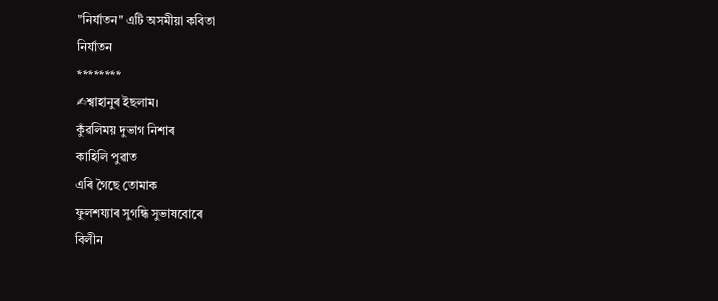"নিৰ্যাতন" এটি অসমীয়া কবিতা
নিৰ্যাতন
********
✍শ্বাহানুৰ ইছলাম।
কুঁৱলিময় দুভাগ নিশাৰ
কাহিলি পুৱাত
এৰি গৈছে তোমাক
ফুলশয্যাৰ সুগন্ধি সুভাষবোৰে
বিলীন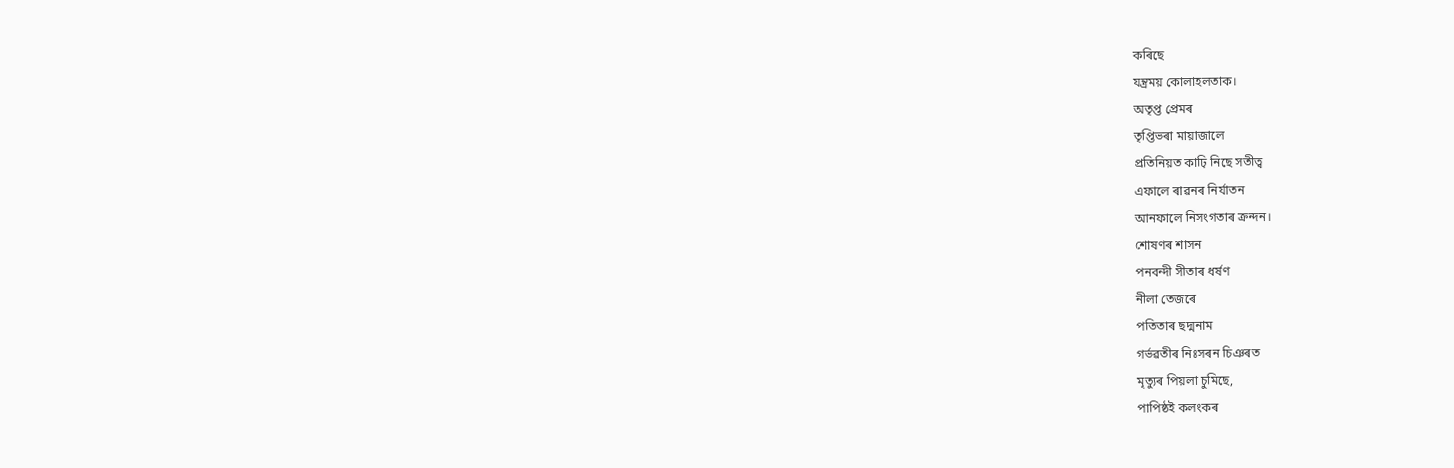কৰিছে
যন্ত্ৰময় কোলাহলতাক।
অতৃপ্ত প্ৰেমৰ
তৃপ্তিভৰা মায়াজালে
প্ৰতিনিয়ত কাঢ়ি নিছে সতীত্ব
এফালে ৰাৱনৰ নিৰ্যাতন
আনফালে নিসংগতাৰ ক্ৰন্দন।
শোষণৰ শাসন
পনবন্দী সীতাৰ ধৰ্ষণ
নীলা তেজৰে
পতিতাৰ ছদ্মনাম
গৰ্ভৱতীৰ নিঃসৰন চিঞৰত
মৃত্যুৰ পিয়লা চুমিছে,
পাপিষ্ঠই কলংকৰ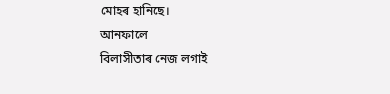মোহৰ হানিছে।
আনফালে
বিলাসীতাৰ নেজ লগাই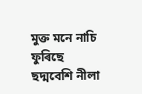মুক্ত মনে নাচি ফুৰিছে
ছদ্মবেশি নীলা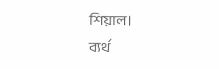শিয়াল।
ব্যৰ্থ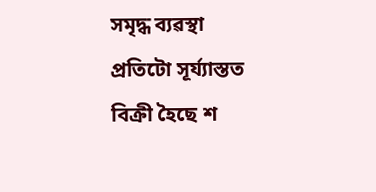সমৃদ্ধ ব্যৱস্থা
প্ৰতিটো সূৰ্য্যাস্তত
বিক্ৰী হৈছে শ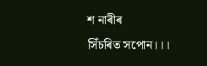শ নাৰীৰ
সিঁচৰিত সপোন।।।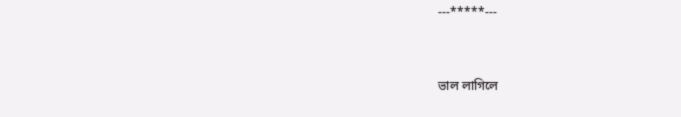---*****---


ভাল লাগিলে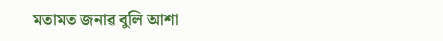মতামত জনাৱ বুলি আশা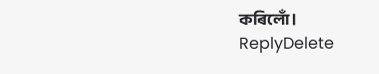কৰিলোঁ।
ReplyDelete